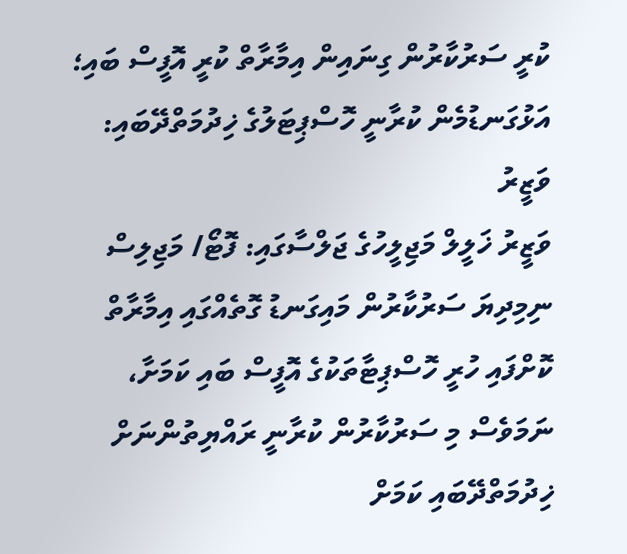ކުރީ ސަރުކާރުން ގިނައިން އިމާރާތް ކުރީ އޮފީސް ބައި؛ އަޅުގަނޑުމެން ކުރާނީ ހޮސްޕިޓަލުގެ ޚިދުމަތްދޭބައި: ވަޒީރު
ވަޒީރު ޚަލީލް މަޖިލީހުގެ ޖަލްސާގައި: ފޮޓޯ/ މަޖިލިސް
ނިމިދިޔަ ސަރުކާރުން މައިގަނޑު ގޮތެއްގައި އިމާރާތް ކޮށްފައި ހުރީ ހޮސްޕިޓާތަކުގެ އޮފީސް ބައި ކަމަށާ، ނަމަވެސް މި ސަރުކާރުން ކުރާނީ ރައްޔިތުންނަށް ޚިދުމަތްދޭބައި ކަމަށް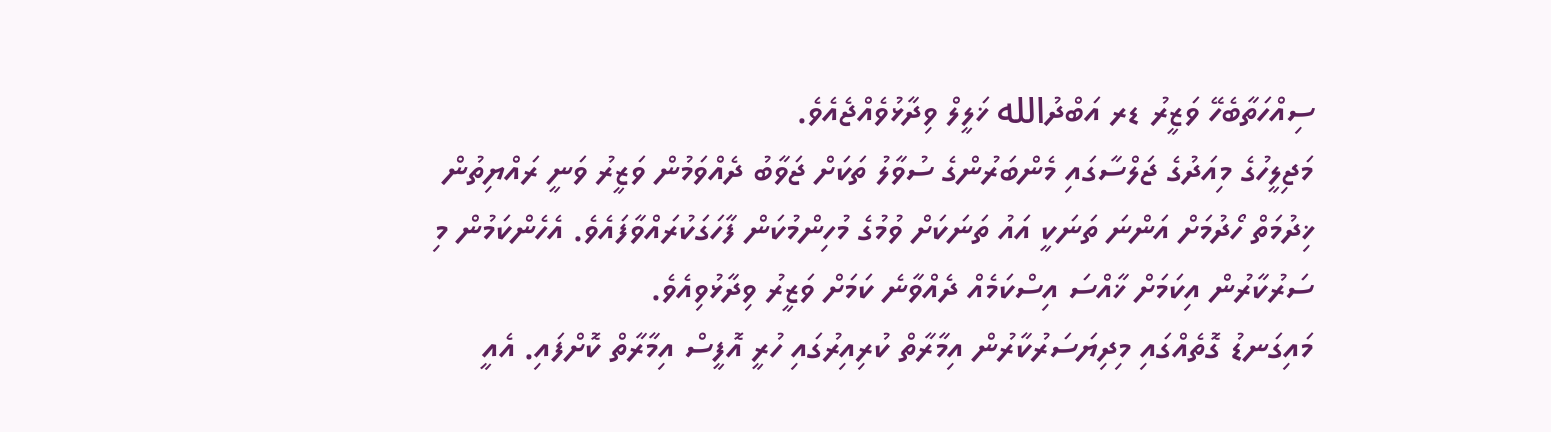ސިއްހަތާބެހޭ ވަޒީރު ޑރ އަބްދުالله ޚަލީލް ވިދާޅުވެއްޖެއެވެ.
މަޖިލީހުގެ މިއަދުގެ ޖަލްސާގައި މެންބަރުންގެ ސުވާލު ތަކަށް ޖަވާބު ދެއްވަމުން ވަޒީރު ވަނީ ރައްޔިތުން ޚިދުމަތް ހޯދުމަށް އަންނަ ތަނަކީ އައު ތަނަކަށް ވުމުގެ މުހިންމުކަން ފާހަގަކުރައްވާފައެވެ. އެހެންކަމުން މި ސަރުކާރުން އިކަމަށް ޚާއްސަ އިސްކަމެއް ދެއްވާނެ ކަމަށް ވަޒީރު ވިދާޅުވިއެވެ.
މައިގަނޑު ގޮތެއްގައި މިދިޔަސަރުކާރުން އިމާރާތް ކުރިއިރުގައި ހުރީ އޮފީސް އިމާރާތް ކޮށްފައި. އެއީ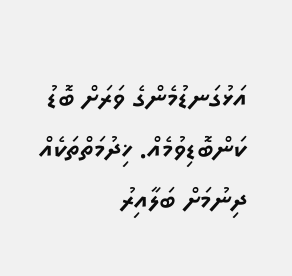އަޅުގަނޑުމެންގެ ވަރަށް ބޮޑު ކަންބޮޑިވުމެއް. ޚިދުމަތްތަކެއް ދިނުމަށް ބަލާއިރު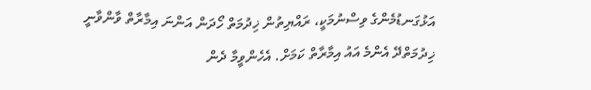އަޅުގަނޑުމެންގެ ވިސްނުމަކީ، ރައްޔިތުން ޚިދުމަތް ހޯދަން އަންނަ އިމާރާތް ވާންވާނީ ޚިދުމަތްދޭ އެންމެ އައު އިމާރާތް ކަމަށް. އެހެންވީމާ ދެން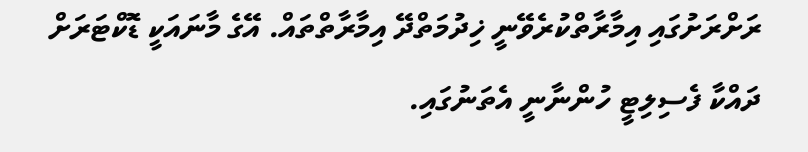ރަށްރަށުގައި އިމާރާތްކުރެވޭނީ ޚިދުމަތްދޭ އިމާރާތްތައް. އޭގެ މާނައަކީ ޑޮކްޓަރަށް ދައްކާ ފެސިލިޓީ ހުންނާނީ އެތަނުގައި.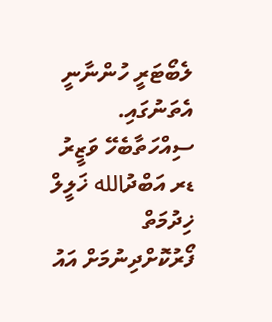ލެބޯޓަރީ ހުންނާނީ އެތަނުގައި.
ސިއްހަތާބެހޭ ވަޒީރު ޑރ އަބްދުالله ޚަލީލް
ޚިދުމަތް ފޯރުކޮށްދިނުމަށް އައު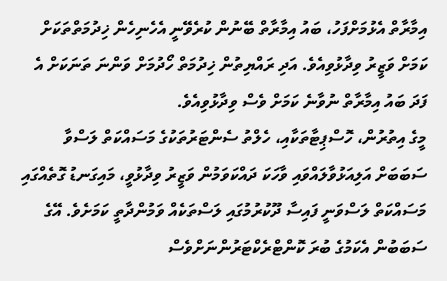އިމާރާތް އެޅުމަށްފަހު، ބައު އިމާރާތް ބޭނުން ކުރެވޭނީ އެހެނިހެން ޚިދުމަތްތަކަށް ކަމަށް ވަޒީރު ވިދާޅުވިއެވެ. އަދި ރައްޔިތުން ޚިދުމަތް ހޯދުމަށް ވަންނަ ތަނަކަށް އެ ފަދަ ބައު އިމާރާތް ނުވާނެ ކަމަށް ވެސް ވިދާޅުވިއެވެ.
މީގެ އިތުރުން، ހޮސްޕިޓާތަކާއި، ހެލްތު ސެންޓަރުތަކުގެ މަސައްކަތް ލަސްވާ ސަބަބަށް އަލިއަޅުވާލައްވައި ވާހަކަ ދައްކަވަމުން ވަޒީރު ވިދާޅުވީ، މައިގަނޑު ގޮތެއްގައި މަސައްކަތް ލަސްވަނީ ފައިސާ ދޫކުރުމުގައި ލަސްތަކެއް ވަމުންދާތީ ކަމަށެވެ. އޭގެ ސަބަބުން އެކަމުގެ ބުރަ ކޮންޓްރެކްޓަރުންނަށްވެސް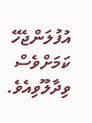އުފުލަންޖެހޭ ކަމަށްވެސް ވިދާލޫވިއެވެ.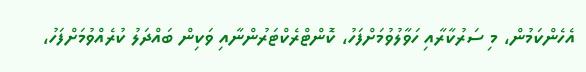އެހެންކަމުން، މި ސަރުކާރާއި ހަވާލުވުމަށްފަހު، ކޮންޓްރެކްޓަރުންނާއި ވަކިން ބައްދަލު ކުރެއްވުމަށްފަހު،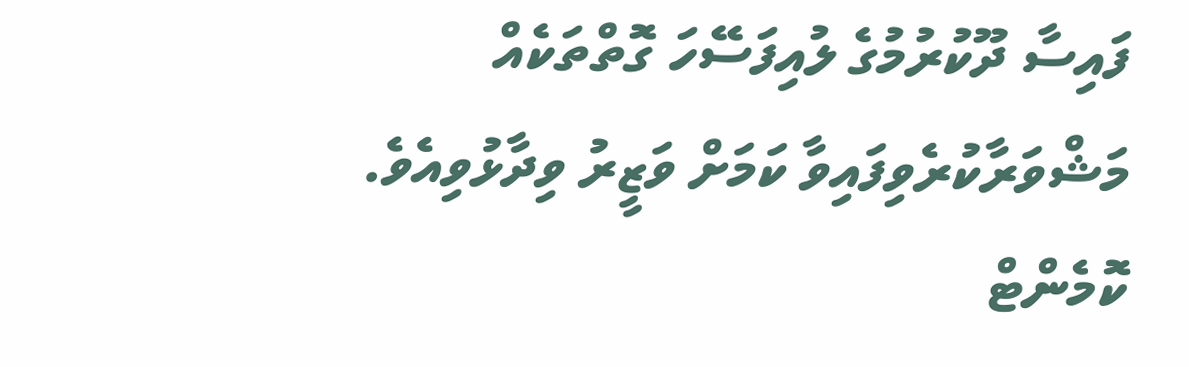ފައިސާ ދޫކުރުމުގެ ލުއިފަސޭހަ ގޮތްތަކެއް މަޝްވަރާކުރެވިފައިވާ ކަމަށް ވަޒީރު ވިދާޅުވިއެވެ.
ކޮމެންޓް